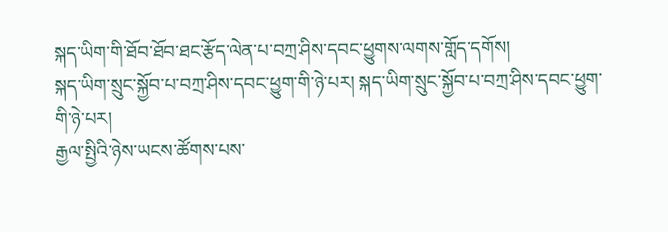སྐད་ཡིག་གི་ཐོབ་ཐོབ་ཐང་རྩོད་ལེན་པ་བཀྲ་ཤིས་དབང་ཕྱུགས་ལགས་གློད་དགོས།
སྐད་ཡིག་སྲུང་སྐྱོབ་པ་བཀྲ་ཤིས་དབང་ཕྱུག་གི་ཉེ་པར། སྐད་ཡིག་སྲུང་སྐྱོབ་པ་བཀྲ་ཤིས་དབང་ཕྱུག་གི་ཉེ་པར།
རྒྱལ་སྤྱིའི་ཉེས་ཡངས་ཚོགས་པས་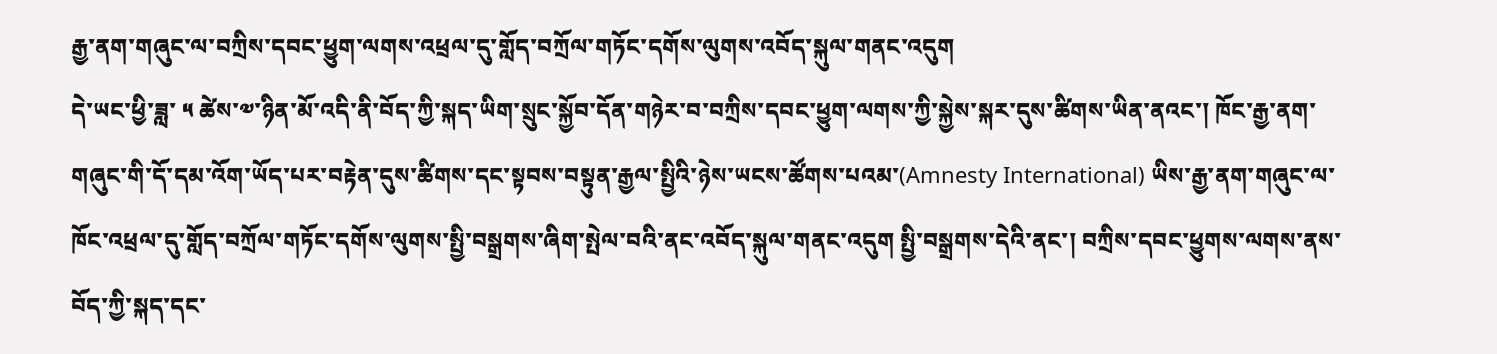རྒྱ་ནག་གཞུང་ལ་བཀྲིས་དབང་ཕྱུག་ལགས་འཕྲལ་དུ་གློད་བཀྲོལ་གཏོང་དགོས་ལུགས་འབོད་སྐུལ་གནང་འདུག
དེ་ཡང་ཕྱི་ཟླ་ ༥ ཚེས་༧་ཉིན་མོ་འདི་ནི་བོད་ཀྱི་སྐད་ཡིག་སྲུང་སྐྱོབ་དོན་གཉེར་བ་བཀྲིས་དབང་ཕྱུག་ལགས་ཀྱི་སྐྱེས་སྐར་དུས་ཚིགས་ཡིན་ནའང་། ཁོང་རྒྱ་ནག་གཞུང་གི་དོ་དམ་འོག་ཡོད་པར་བརྟེན་དུས་ཚིགས་དང་སྟབས་བསྟུན་རྒྱལ་སྤྱིའི་ཉེས་ཡངས་ཚོགས་པའམ་(Amnesty International) ཡིས་རྒྱ་ནག་གཞུང་ལ་ཁོང་འཕྲལ་དུ་གློད་བཀྲོལ་གཏོང་དགོས་ལུགས་སྤྱི་བསྒྲགས་ཞིག་སྤེལ་བའི་ནང་འབོད་སྐུལ་གནང་འདུག སྤྱི་བསྒྲགས་དེའི་ནང་། བཀྲིས་དབང་ཕྱུགས་ལགས་ནས་བོད་ཀྱི་སྐད་དང་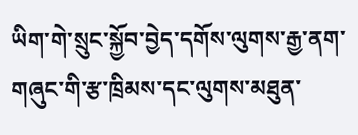ཡིག་གེ་སྲུང་སྐྱོབ་བྱེད་དགོས་ལུགས་རྒྱ་ནག་གཞུང་གི་རྩ་ཁྲིམས་དང་ལུགས་མཐུན་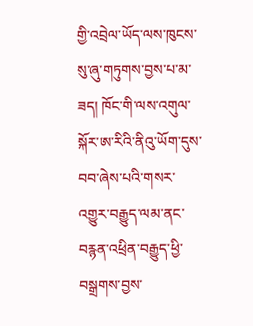གྱི་འབྲེལ་ཡོད་ལས་ཁུངས་སུ་ཞུ་གཏུགས་བྱས་པ་མ་ཟད། ཁོང་གི་ལས་འགུལ་སྐོར་ཨ་རིའི་ནིའུ་ཡོག་དུས་བབ་ཞེས་པའི་གསར་འགྱུར་བརྒྱུད་ལམ་ནང་བརྙན་འཕྲིན་བརྒྱུད་ཕྱི་བསྒྲགས་བྱས་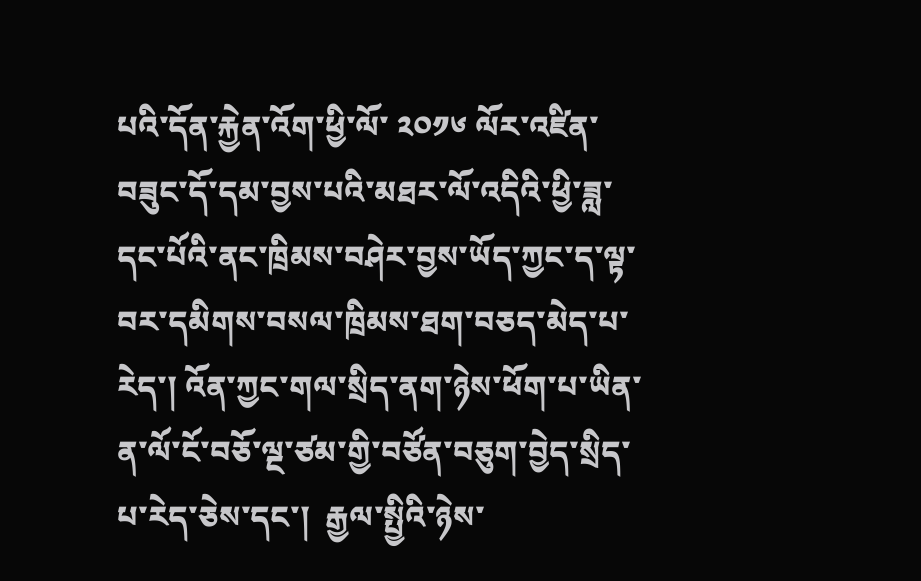པའི་དོན་རྐྱེན་འོག་ཕྱི་ལོ་ ༢༠༡༦ ལོར་འཛིན་བཟུང་དོ་དམ་བྱས་པའི་མཐར་ལོ་འདིའི་ཕྱི་ཟླ་དང་པོའི་ནང་ཁྲིམས་བཤེར་བྱས་ཡོད་ཀྱང་ད་ལྟ་བར་དམིགས་བསལ་ཁྲིམས་ཐག་བཅད་མེད་པ་རེད་། འོན་ཀྱང་གལ་སྲིད་ནག་ཉེས་ཕོག་པ་ཡིན་ན་ལོ་ངོ་བཅོ་ལྔ་ཙམ་གྱི་བཙོན་བཅུག་བྱེད་སྲིད་པ་རེད་ཅེས་དང་།  རྒྱལ་སྤྱིའི་ཉེས་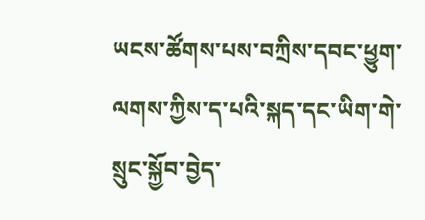ཡངས་ཚོགས་པས་བཀྲིས་དབང་ཕྱུག་ལགས་ཀྱིས་ད་པའི་སྐད་དང་ཡིག་གེ་སྲུང་སྐྱོབ་བྱེད་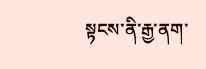སྟངས་ནི་རྒྱ་ནག་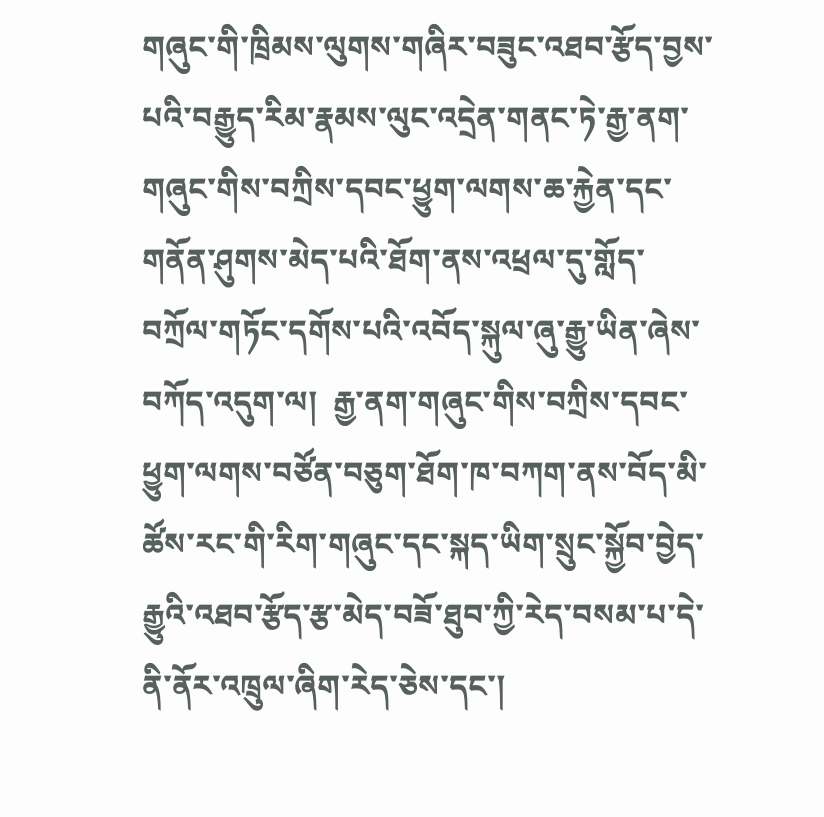གཞུང་གི་ཁྲིམས་ལུགས་གཞིར་བཟུང་འཐབ་རྩོད་བྱས་པའི་བརྒྱུད་རིམ་རྣམས་ལུང་འདྲེན་གནང་ཏེ་རྒྱ་ནག་གཞུང་གིས་བཀྲིས་དབང་ཕྱུག་ལགས་ཆ་རྐྱེན་དང་གནོན་ཤུགས་མེད་པའི་ཐོག་ནས་འཕྲལ་དུ་གློད་བཀྲོལ་གཏོང་དགོས་པའི་འབོད་སྐུལ་ཞུ་རྒྱུ་ཡིན་ཞེས་བཀོད་འདུག་ལ།  རྒྱ་ནག་གཞུང་གིས་བཀྲིས་དབང་ཕྱུག་ལགས་བཙོན་བཅུག་ཐོག་ཁ་བཀག་ནས་བོད་མི་ཚོས་རང་གི་རིག་གཞུང་དང་སྐད་ཡིག་སྲུང་སྐྱོབ་བྱེད་རྒྱུའི་འཐབ་རྩོད་རྩ་མེད་བཟོ་ཐུབ་ཀྱི་རེད་བསམ་པ་དེ་ནི་ནོར་འཁྲུལ་ཞིག་རེད་ཅེས་དང་།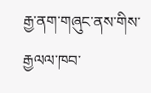རྒྱ་ནག་གཞུང་ནས་གིས་རྒྱལལ་ཁབ་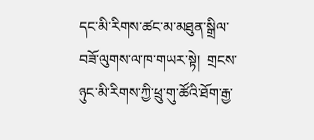དང་མི་རིགས་ཚང་མ་མཐུན་སྒྲིལ་བཟོ་ལུགས་ལ་ཁ་གཡར་སྟེ།  གྲངས་ཉུང་མི་རིགས་ཀྱི་ཕྲུ་གུ་ཚོའི་ཐོག་རྒྱ་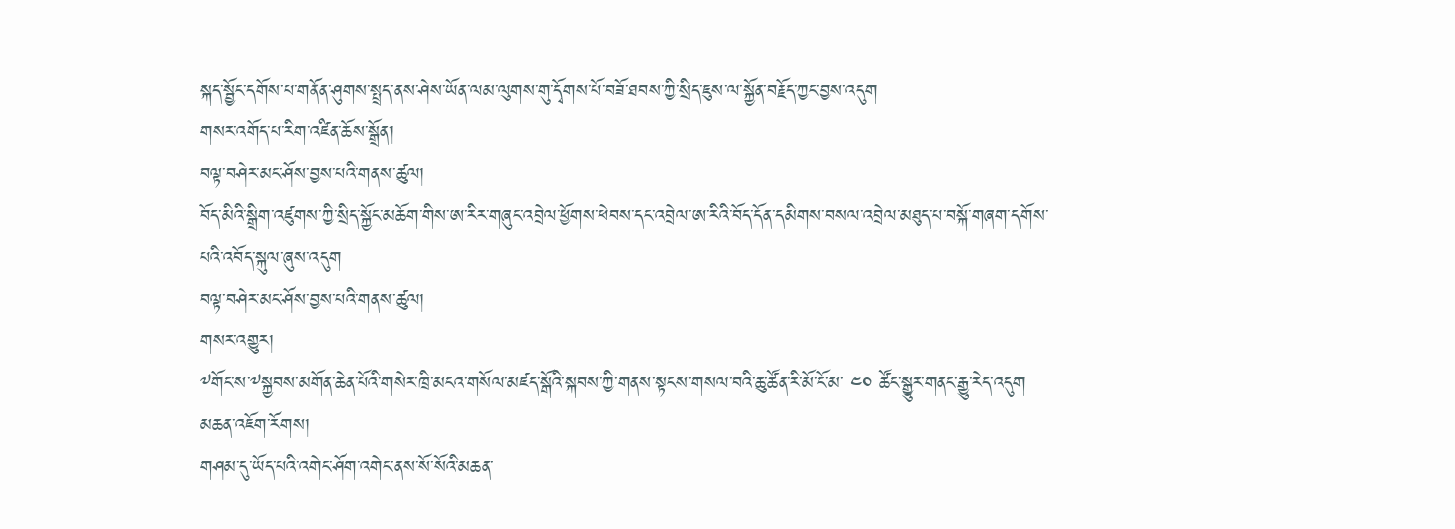སྐད་སྦྱོང་དགོས་པ་གནོན་ཤུགས་སྤྲད་ནས་ཤེས་ཡོན་ལམ་ལུགས་གུ་དྭོགས་པོ་བཟོ་ཐབས་ཀྱི་སྲིད་ཇུས་ལ་སྐྱོན་བརྗོད་ཀྱང་བྱས་འདུག
གསར་འགོད་པ་རིག་འཛིན་ཆོས་སྒྲོན།
བལྟ་བཤེར་མང་ཤོས་བྱས་པའི་གནས་ཚུལ།
བོད་མིའི་སྒྲིག་འཛུགས་ཀྱི་སྲིད་སྐྱོང་མཆོག་གིས་ཨ་རིར་གཞུང་འབྲེལ་ཕྱོགས་ཕེབས་དང་འབྲེལ་ཨ་རིའི་བོད་དོན་དམིགས་བསལ་འབྲེལ་མཐུད་པ་བསྐོ་གཞག་དགོས་པའི་འབོད་སྐུལ་ཞུས་འདུག
བལྟ་བཤེར་མང་ཤོས་བྱས་པའི་གནས་ཚུལ།
གསར་འགྱུར།
༸གོང་ས་༸སྐྱབས་མགོན་ཆེན་པོའི་གསེར་ཁྲི་མངའ་གསོལ་མཛད་སྒོའི་སྐབས་ཀྱི་གནས་སྟངས་གསལ་བའི་ཆུ་ཚོན་རི་མོ་ངོ་མ་ ༤༠ ཚོང་སྒྱུར་གནང་རྒྱུ་རེད་འདུག
མཆན་འཇོག་རོགས།
གཤམ་དུ་ཡོད་པའི་འགེང་ཤོག་འགེང་ནས་སོ་སོའི་མཆན་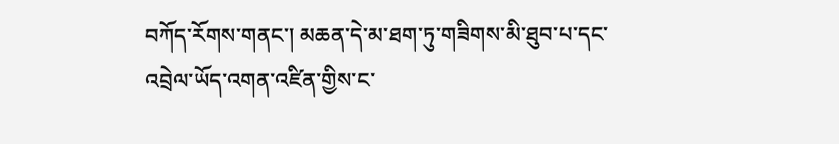བཀོད་རོགས་གནང་། མཆན་དེ་མ་ཐག་ཏུ་གཟིགས་མི་ཐུབ་པ་དང་འབྲེལ་ཡོད་འགན་འཛིན་གྱིས་ང་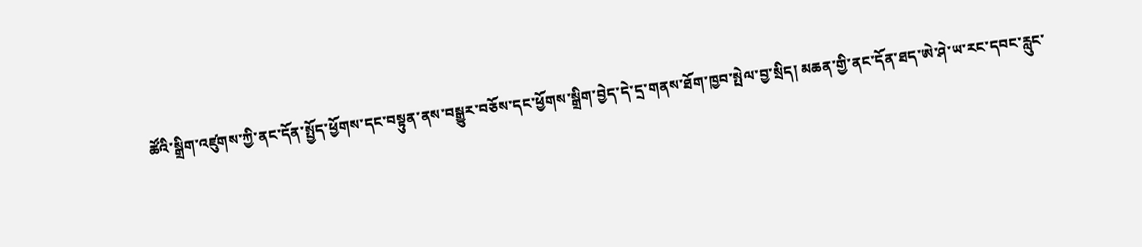ཚོའི་སྒྲིག་འཛུགས་ཀྱི་ནང་དོན་སྤྱོད་ཕྱོགས་དང་བསྟུན་ནས་བསྒྱུར་བཅོས་དང་ཕྱོགས་སྒྲིག་བྱེད་དེ་དྲ་གནས་ཐོག་ཁྱབ་སྤེལ་བྱ་སྲིད། མཆན་གྱི་ནང་དོན་ཐད་ཨེ་ཤེ་ཡ་རང་དབང་རླུང་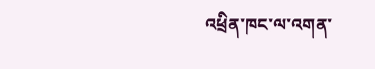འཕྲིན་ཁང་ལ་འགན་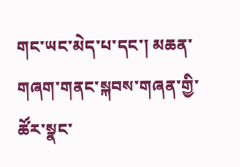གང་ཡང་མེད་པ་དང་། མཆན་གཞག་གནང་སྐབས་གཞན་གྱི་ཚོར་སྣང་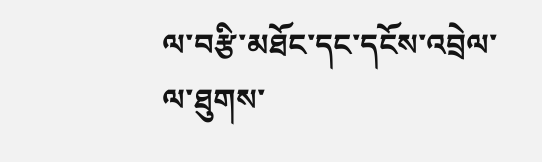ལ་བརྩི་མཐོང་དང་དངོས་འབྲེལ་ལ་ཐུགས་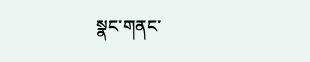སྣང་གནང་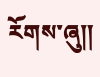རོགས་ཞུ༎